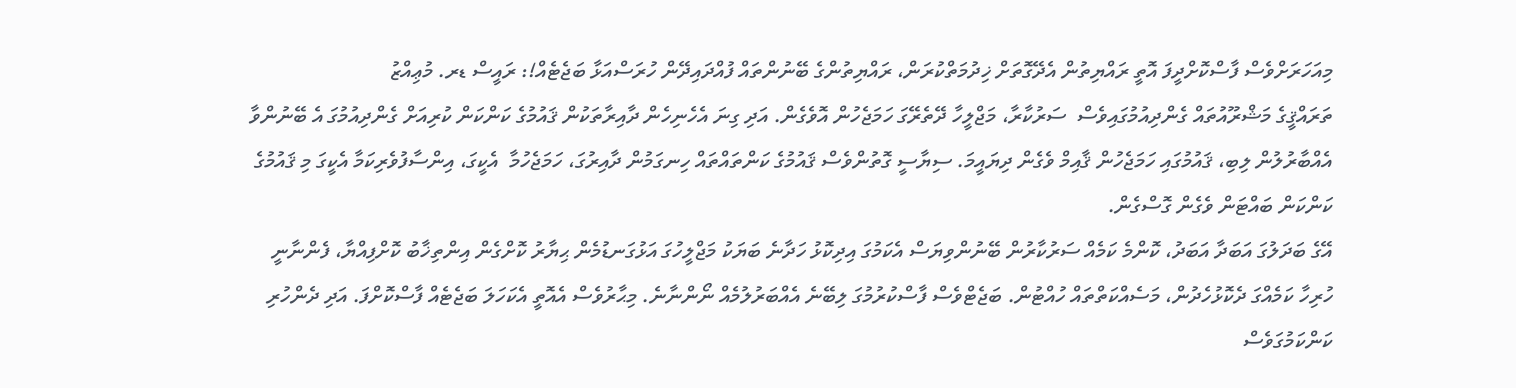މިއަހަރަށްވެސް ފާސްކޮށްދީފަ އޮތީ ރައްޔިތުން އެދޭގޮތަށް ޚިދުމަތްކުރަން، ރައްޔިތުންގެ ބޭނުންތައް ފުއްދައިދޭން ހުރަސްއަޅާ ބަޖެޓެއް!: ރައީސް ޑރ. މުޢިއްޒު
ތަރައްޤީގެ މަޝްރޫއުތައް ގެންދިއުމުގައިވެސް  ސަރުކާރާ، މަޖްލީހާ ދޭތެރޭގަ ހަމަޖެހުން އޮވެގެން. އަދި ގިނަ އެހެނިހެން ދާއިރާތަކުން ޤައުމުގެ ކަންކަން ކުރިއަށް ގެންދިއުމުގަ އެ ބޭނުންވާ އެއްބާރުލުން ލިބި، ޤައުމުގައި ހަމަޖެހުން ޤާއިމް ވެގެން ދިޔައީމަ. ސިޔާސީ ގޮތުންވެސް ޤައުމުގެ ކަންތައްތައް ހިނގަމުން ދާއިރުގަ، ހަމަޖެހުމާ  އެކީގަ، އިންސާފުވެރިކަމާ އެކީގަ މި ޤައުމުގެ ކަންކަން ބައްޓަން ވެގެން ގޮސްގެން.
އޭގެ ބަދަލުގަ އަބަދާ އަބަދު، ކޮންމެ ކަމެއް ސަރުކާރުން ބޭނުންވިޔަސް އެކަމުގަ އިދިކޮޅު ހަދާނެ ބަޔަކު މަޖްލީހުގަ އަޅުގަނޑުމެން ޙިޔާރު ކޮށްގެން އިންތިޚާބު ކޮށްފިއްޔާ، ފެންނާނީ ހުރިހާ ކަމެއްގަ ދެކޮޅުހެދުން، މަސެއްކަތްތައް ހުއްޓުން. ބަޖެޓްވެސް ފާސްކުރުމުގަ ލިބޭނެ އެއްބަރުލުމެއް ނޯންނާނެ. މިޙާރުވެސް އެއޮތީ އެކަހަލަ ބަޖެޓެއް ފާސްކޮށްފަ. އަދި ދެންހުރި ކަންކަމުގަވެސް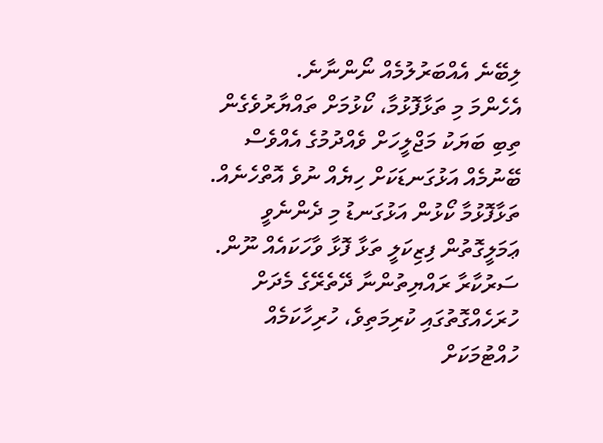ލިބޭނެ އެއްބަރުލުމެއް ނޯންނާނެ.
އެހެންމަ މި ތަޅާފޮޅުމާ، ކޯޅުމަށް ތައްޔާރުވެގެން ތިބި ބަޔަކު މަޖްލީހަށް ވެއްދުމުގެ އެއްވެސް ބޭނުމެއް އަޅުގަނޑަކަށް ހިޔެއް ނުވެ އޮތްހެނެއް. ތަޅާފޮޅުމާ ކޯޅުން އަޅުގަނޑު މި ދެންނެވީ ޢަމަލީގޮތުން ފިޒިކަލީ ތަޅާ ފޮޅާ ވާހަކައެއް ނޫން. ސަރުކާރާ ރައްޔިތުންނާ ދޭތެރޭގެ މެދަށް ހުރަހެއްގޮތުގައި ކުރިމަތިވެ، ހުރިހާކަމެއް ހުއްޓުމަކަށް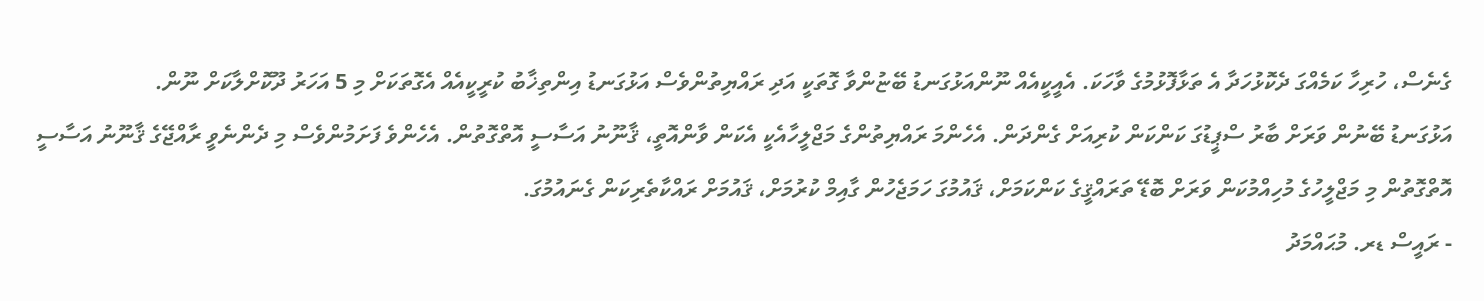ގެނެސް، ހުރިހާ ކަމެއްގަ ދެކޮޅުހަދާ އެ ތަޅާފޮޅުމުގެ ވާހަކަ. އެއީކީއެއް ނޫންއަޅުގަނޑު ބޭޏުންވާ ގޮތަކީ އަދި ރައްޔިތުންވެސް އަޅުގަނޑު އިންތިޚާބު ކުރީކީއެއް އެގޮތަކަށް މި 5 އަހަރު ދޫކޮށްލާކަށް ނޫން.
އަޅުގަނޑު ބޭނުން ވަރަށް ބާރު ސްޕީޑުގަ ކަންކަން ކުރިއަށް ގެންދަން. އެހެންމަ ރައްޔިތުންގެ މަޖްލީހާއެކީ އެކަން ވާންއޮތީ، ޤާނޫނު އަސާސީ އޮތްގޮތުން. އެހެންވެ ފަށަމުންވެސް މި ދެންނެވީ ރާއްޖޭގެ ޤާނޫނު އަސާސީ އޮތްގޮތުން މި މަޖްލީހުގެ މުހިއްމުކަން ވަރަށް ބޮޑޭ ތަރައްޤީގެ ކަންކަމަށް، ޤައުމުގަ ހަމަޖެހުން ގާއިމް ކުރުމަށް، ޤައުމަށް ރައްކާތެރިކަން ގެނައުމުގަ.
- ރައީސް ޑރ. މުޙައްމަދު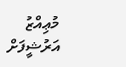މުޢިއްޒު
އަރުޝީފަށް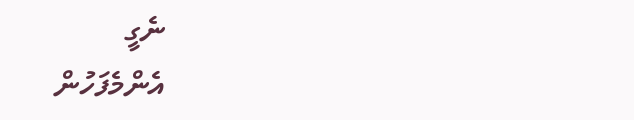ނެގީ
އެންމެފަހުން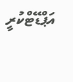އަޕްޑޭޓްކުރީ